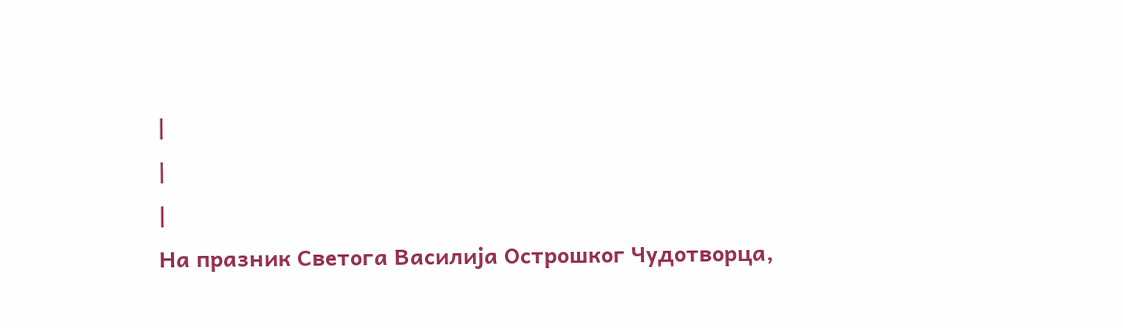|
|
|
На празник Светога Василија Острошког Чудотворца,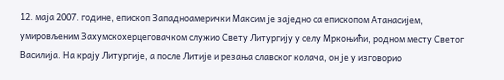12. маја 2007. године, епископ Западноамерички Максим је заједно са епископом Атанасијем, умировљеним Захумскохерцеговачком служио Свету Литургију у селу Мркоњићи, родном месту Светог Василија. На крају Литургије, а после Литије и резања славског колача, он је у изговорио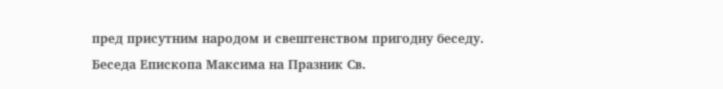пред присутним народом и свештенством пригодну беседу.
Беседа Епископа Максима на Празник Св.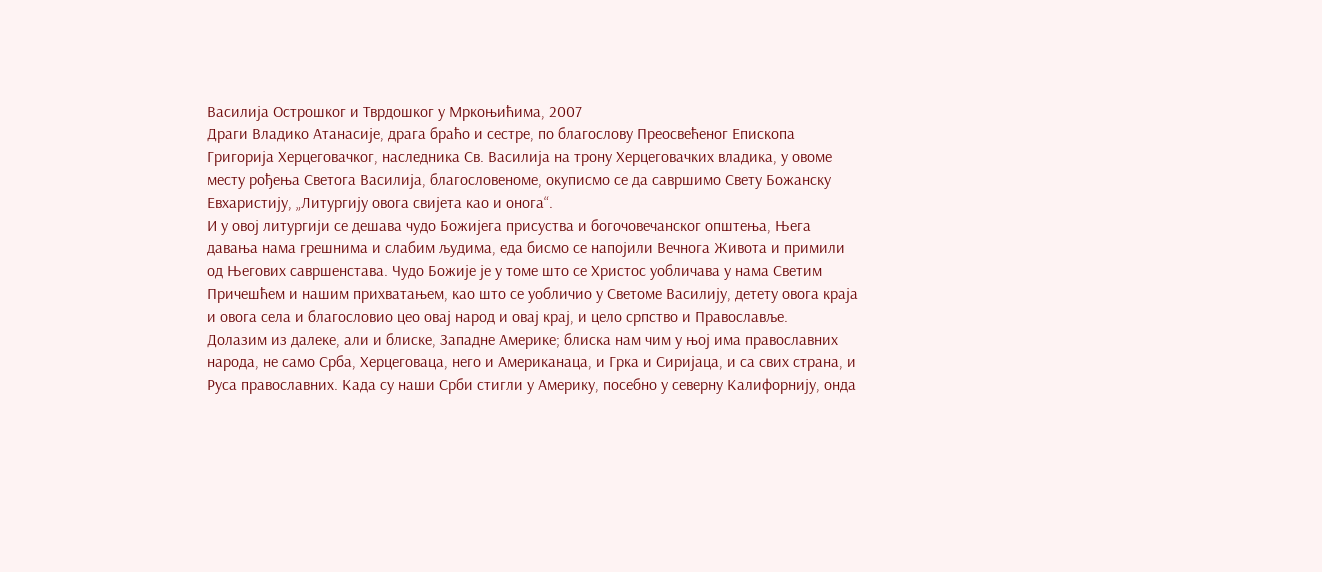Василија Острошког и Тврдошког у Мркоњићима, 2007
Драги Владико Атанасије, драга браћо и сестре, по благослову Преосвећеног Епископа Григорија Херцеговачког, наследника Св. Василија на трону Херцеговачких владика, у овоме месту рођења Светога Василија, благословеноме, окуписмо се да савршимо Свету Божанску Евхаристију, „Литургију овога свијета као и онога“.
И у овој литургији се дешава чудо Божијега присуства и богочовечанског општења, Њега давања нама грешнима и слабим људима, еда бисмо се напојили Вечнога Живота и примили од Његових савршенстава. Чудо Божије је у томе што се Христос уобличава у нама Светим Причешћем и нашим прихватањем, као што се уобличио у Светоме Василију, детету овога краја и овога села и благословио цео овај народ и овај крај, и цело српство и Православље.
Долазим из далеке, али и блиске, Западне Америке; блиска нам чим у њој има православних народа, не само Срба, Херцеговаца, него и Американаца, и Грка и Сиријаца, и са свих страна, и Руса православних. Када су наши Срби стигли у Америку, посебно у северну Калифорнију, онда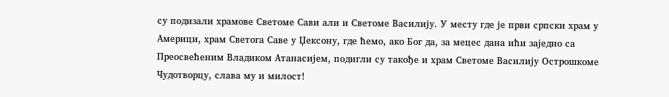су подизали храмове Светоме Сави али и Светоме Василију. У месту где је први српски храм у Америци, храм Светога Саве у Џексону, где ћемо, ако Бог да, за мецес дана ићи заједно са Преосвећеним Владиком Атанасијем, подигли су такође и храм Светоме Василију Острошкоме Чудотворцу, слава му и милост!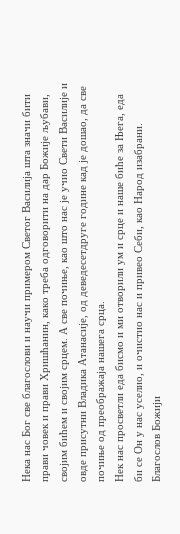Нека нас Бог све благослови и научи примером Светог Василија шта значи бити прави човек и прави Хришћанин, како треба одговорити на дар Божије љубави, својим бићем и својим срцем. А све почиње, као што нас је учио Свети Василије и овде присутни Владика Атанасије, од деведесетдруге године кад је дошао, да све почиње од преображаја нашега срца.
Нек нас просветли еда бисмо и ми отворили ум и срце и наше биће за Њега, еда би се Он у нас уселио, и очистио нас и привео Себи, као Народ изабрани. Благослов Божији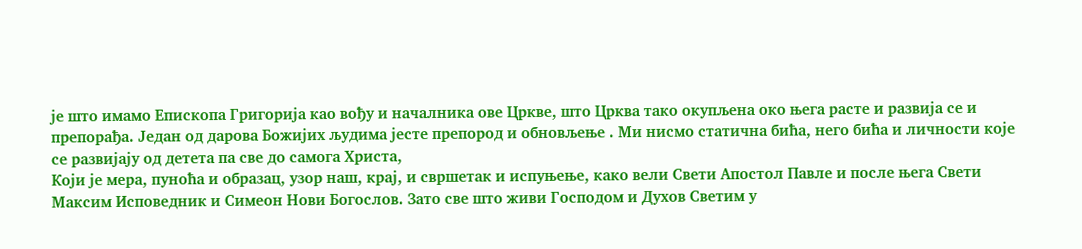је што имамо Епископа Григорија као вођу и началника ове Цркве, што Црква тако окупљена око њега расте и развија се и препорађа. Један од дарова Божијих људима јесте препород и обновљење . Ми нисмо статична бића, него бића и личности које се развијају од детета па све до самога Христа,
Који је мера, пуноћа и образац, узор наш, крај, и свршетак и испуњење, како вели Свети Апостол Павле и после њега Свети Максим Исповедник и Симеон Нови Богослов. Зато све што живи Господом и Духов Светим у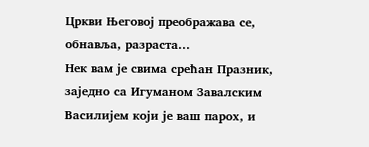Цркви Његовој преображава се, обнавља, разраста...
Нек вам је свима срећан Празник, заједно са Игуманом Завалским Василијем који је ваш парох, и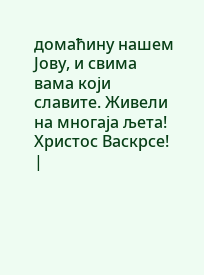домаћину нашем Јову, и свима вама који славите. Живели на многаја љета! Христос Васкрсе!
|